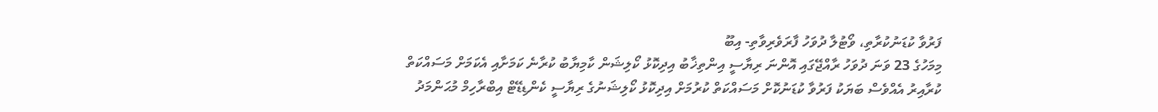ފަރުވާ ކުޑަނުކުރާތި، ވޯޓުލާ ދުވަހު ފާރަވެރިވާތި- އިބޫ
މިމަހުގެ 23 ވަނަ ދުވަހު ރާއްޖޭގައި އޮންނަ ރިޔާސީ އިންތިޚާބު އިދިކޮޅު ކޯލިޝަން ކާމިޔާބު ކުރާނެ ކަމަށާއި އެކަމަށް މަސައްކަތް ކުރާއިރު އެއްވެސް ބަޔަކު ފަރުވާ ކުޑަނުކޮށް މަސައްކަތް ކުރުމަށް އިދިކޮޅު ކޯލިޝަނުގެ ރިޔާސީ ކެންޑިޑޭޓް އިބްރާހިމް މުޙަންމަދު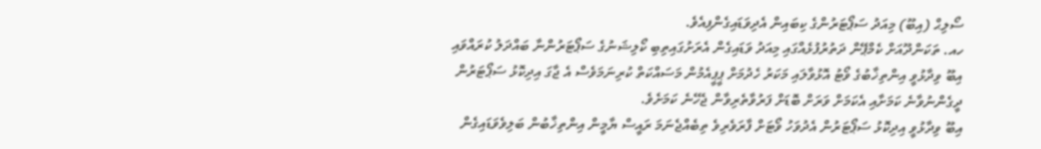ސޯލިޙް (އިބޫ) މިއަދު ސަޕޯޓަރުންގެ ކިބައިން އެދިވަޑައިގެންފިއެވެ.
ހއ. ތަކަންދޫއަށް ކެމްޕޭން ދަތުރުފުޅެއްގައި މިއަދު ވަޑައިގެން އެރަށުގައިތިބި ކޯލިޝަނުގެ ސަޕޯޓަރުންނާ ބައްދަލު ކުރައްވައި އިބޫ ވިދާޅުވީ އިންތިޚާބުގެ ވޯޓު އޮޅުވާލައި މަކަރު ހެދުމަށް ޕީޕީއެމުން މަސައްކަތް ކުރިނަމަވެސް އެ ޖާގަ އިދިކޮޅު ސަޕޯޓަރުން ދީގެންނުވާނެ ކަމަށާއި އެކަމަށް ވަރަށް ބޮޑަށް ފަރުވާތެރިވާން ޖެހޭނެ ކަމަށެވެ.
އިބޫ ވިދާޅުވީ އިދިކޮޅު ސަޕޯޓަރުން އެދުވަހު ވޯޓަށް ފާރަވެރިވެ ތިބެއްޖެނަމަ ރައީސް ޔާމީން އިންތިޚާބުން ބަލިވެވަޑައިގެން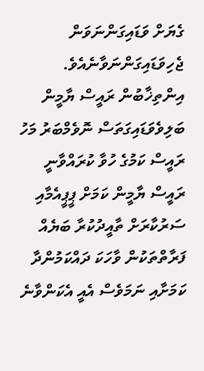ގެޔަށް ވަޑައިގަންނަވަން ޖެހިވަޑައިގަންނަވާނެއެވެ. އިންތިޚާބުން ރައީސް ޔާމީން ބަލިވެވަޑައިގަތަސް ނޮވެމްބަރު މަހު ރައީސް ކަމުގެ ހުވާ ކުރައްވާނީ ރައީސް ޔާމީން ކަމަށް ޕީޕީއެމާއި ސަރުކާރަށް ތާއީދުކުރާ ބަޔެއް ފަރާތްތަކުން ވާހަކަ ދައްކަމުންދާ ކަމަށާއި ނަމަވެސް އެއީ އެކަންވާނެ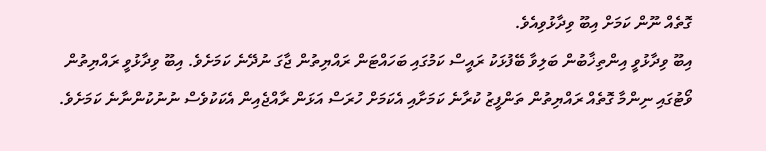ގޮތެއް ނޫން ކަމަށް އިބޫ ވިދާޅުވިއެވެ.
އިބޫ ވިދާޅުވީ އިންތިޚާބުން ބަލިވާ ބޭފުޅަކު ރައީސް ކަމުގައި ބަހައްޓަން ރައްޔިތުން ޖާގަ ނުދޭނެ ކަމަށެވެ. އިބޫ ވިދާޅުވީ ރައްޔިތުން ވޯޓުގައި ނިންމާ ގޮތެއް ރައްޔިތުން ތަންފީޒު ކުރާނެ ކަމަށާއި އެކަމަށް ހުރަސް އަޅަން ރާއްޖެއިން އެކަކުވެސް ނުނުކުންނާނެ ކަމަށެވެ.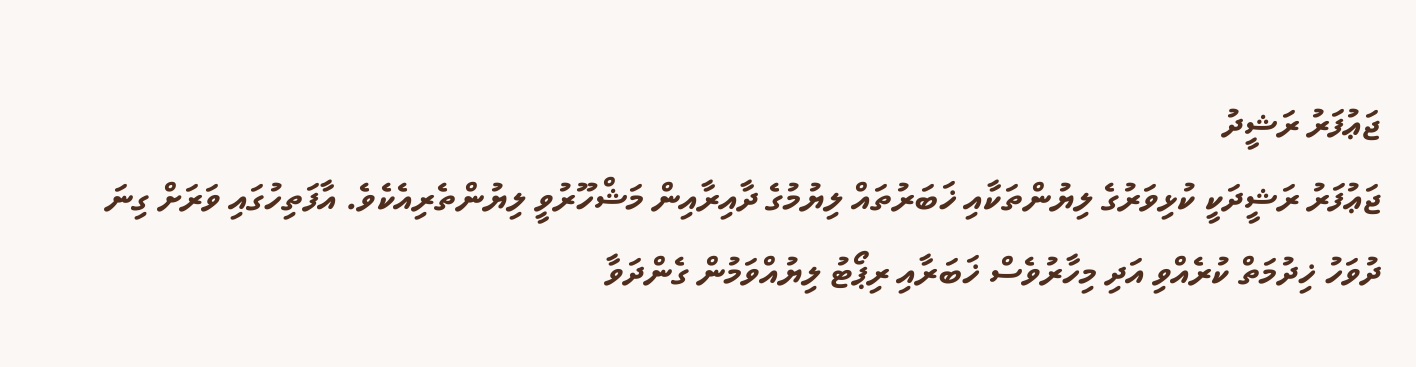ޖަޢުފަރު ރަޝީދު
ޖަޢުފަރު ރަޝީދަކީ ކުޅިވަރުގެ ލިޔުންތަކާއި ޚަބަރުތައް ލިޔުމުގެ ދާއިރާއިން މަޝްހޫރުވީ ލިޔުންތެރިއެކެވެ. އާފަތިހުގައި ވަރަށް ގިނަ ދުވަހު ޚިދުމަތް ކުރެއްވި އަދި މިހާރުވެސް ޚަބަރާއި ރިޕޯޓު ލިޔުއްވަމުން ގެންދަވާ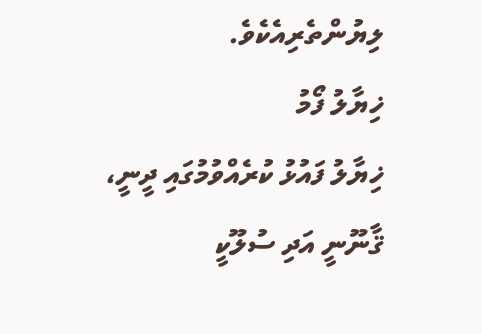ލިޔުންތެރިއެކެވެ.
ޚިޔާލު ފޯމު
ޚިޔާލު ފައުޅު ކުރެއްވުމުގައި ދީނީ، ޤާނޫނީ އަދި ސުލޫކީ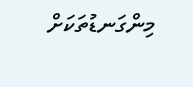މިންގަނޑުތަކަށް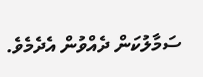ސަމާލުކަން ދެއްވުން އެދެމެވެ.